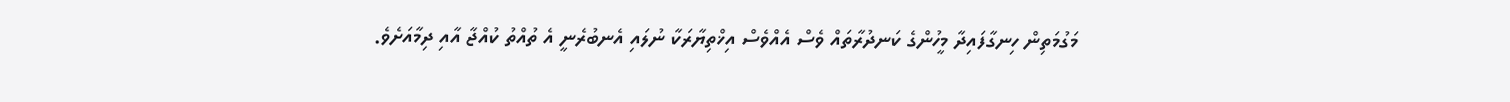މަގުމަތިން ހިނގާފައިދާ މީހުންގެ ކަނދުރާތައް ވެސް އެއްވެސް އިޚްތިޔާރަކާ ނުލައި އެނބުރެނީ އެ ތުއްތު ކުއްޖާ އާއި ދިމާއަށެވެ.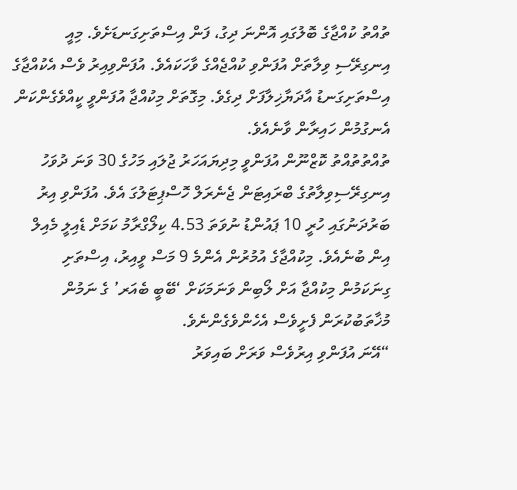ތުއްތު ކުއްޖާގެ ބޮލުގައި އޮންނަ ދިގު، ފަން އިސްތަށިގަނޑަށެވެ. މިއީ އިނގިރޭސި ވިލާތަށް އުފަންވި ކުއްޖެއްގެ ވާހަކައެވެ. އުފަންވިއިރު ވެސް އެކުއްޖާގެ އިސްތަށިގަނޑު އާދަޔާޚިލާފަށް ދިގެވެ. މިގޮތަށް މިކުއްޖާ އުފަންވީ ކީއްވެގެންކަން އެނގުމުން ހައިރާން ވާނެއެވެ.
ތުއްތުތުއްތު ކޮޒްނޫން އުފަންވީ މިދިޔައަހަރު ޖުލައި މަހުގެ 30 ވަނަ ދުވަހު އިނގިރޭސިވިލާތުގެ ބްރައިޓަން ޖެނެރަލް ހޮސްޕިޓަލުގަ އެވެ. އުފަންވި އިރު ބަރުދަނުގައި ހުރީ 10 ޕައުންޑު ނުވަތަ 4.53 ކިލޯގްރާމު ކަމަށް ޑެއިލީ މެއިލް އިން ބުނެއެވެ. މިކުއްޖާގެ އުމުރުން އެންމެ 9 މަސް ވީއިރު، އިސްތަށި ގިނަކަމުން މިކުއްޖާ އަށް ލޯބިން ވަނަމަކަށް ‘ބޭބީ ބެއަރ’ ގެ ނަމުން މުޚާތަބުކުރަން ފެށީވެސް އެހެންވެގެންނެވެ.
“އޭނަ އުފަންވި އިރުވެސް ވަރަށް ބައިވަރު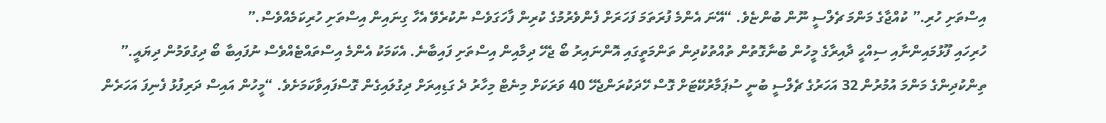އިސްތަށި ހުރި.” ކުއްޖާގެ މަންމަ ޗެލްސީ ނޫން ބުންޏެވެ. “އޭނަ އެންމެ ފުރަތަމަ ފަހަރަށް ފެންވެރުމުގެ ކުރިން ފާހަގަވެސް ނުކުރެވޭ އެހާ ގިނައިން އިސްތަށި ހުރިކަމެއްވެސް.”
ހުރިހައި ފޫޅުމައިންނާއި ސިއްހީ ދާއިރާގެ މީހުން ބުނާގޮތުން ތުއްތުކުދިން ތަންމަތީގައި އޮންނައިރު ބޯ ޖެހޭ ދިމާއިން އިސްތަށި ފައިބާނެ. އެކަމަކު އެންމެ އިސްތައްޓެއްވެސް ނުފައިބާ ބޯ ދިގުވަމުން ދިޔައީ.”
ތިންކުދިންގެ މަންމަ އުމުރުން 32 އަހަރުގެ ޗެލްސީ ބުނީ ސުޕަމާރުކޭޓަށް ގޮސް ހޭދަކުރަންޖެހޭ 40 ވަރަކަށް މިނެޓް މިހާރު ދެ ގަޑިއިރަށް ދިގުލައިގެން ގޮސްފައިވާކަމަށެވެ. “މީހުން އައިސް ދަރިފުޅު ފެނިފަ އަހަރެން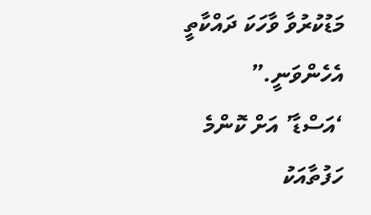މަޑުކުރުވާ ވާހަކަ ދައްކާތީ އެހެންވަނީ.”
‘އަސްޑާ’ އަށް ކޮންމެ ހަފުތާއަކު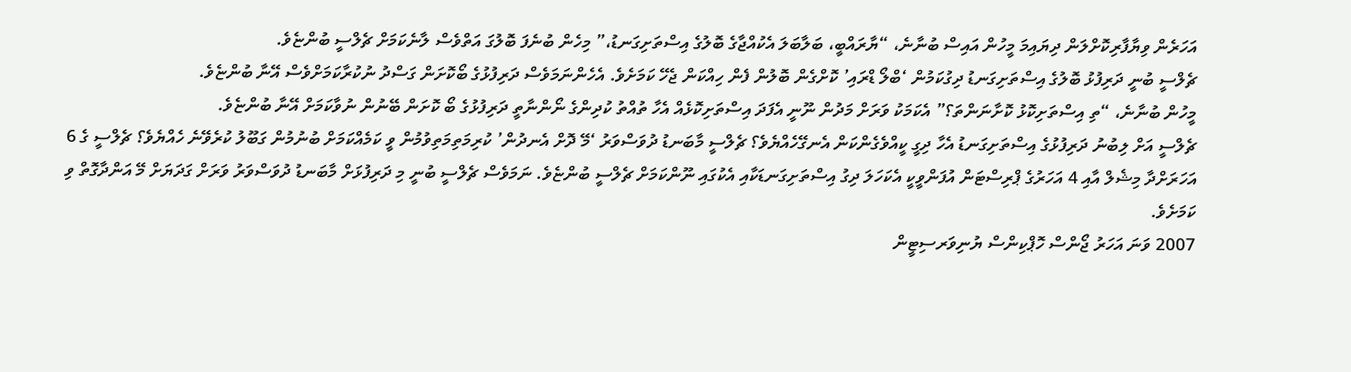އަހަރެން ވިޔާފާރިކޮށްލަން ދިޔައިމަ މީހުން އައިސް ބުނާނެ، “ޔާރައްބީ، ބަލާބަލަ އެކުއްޖާގެ ބޮލުގެ އިސްތަށިގަނޑު،” މިހެން ބުނެފަ ބޮލުގަ އަތްވެސް ލާނެކަމަށް ޗެލްސީ ބުންޏެވެ.
ޗެލްސީ ބުނީ ދަރިފުޅު ބޮލުގެ އިސްތަށިގަނޑު ދިގުކަމުން ‘ބްލޯ ޑްރައި’ ކޮށްގެން ބޮލުން ފެން ހިއްކަން ޖެހޭ ކަމަށެވެ. އެހެންނަމަވެސް ދަރިފުޅުގެ ބޯކޮށަން ގަސްދު ނުކުރާކަމަށްވެސް އޭނާ ބުންޏެވެ.
މީހުން ބުނާނެ، “ތި އިސްތަށިކޮޅު ކޮށާނަންތަ؟” އެކަމަކު ވަރަށް މަދުން ނޫނީ އެފަދަ އިސްތަށިކޮޅެއް އެހާ ތުއްތު ކުދިންގެ ނޯންނާތީ ދަރިފުޅުގެ ބޯ ކޮށަން ބޭނުން ނުވާކަމަށް އޭނާ ބުންޏެވެ.
ޗެލްސީ އަށް ލިބުނު ދަރިފުޅުގެ އިސްތަށިގަނޑު އެހާ ދިގީ ކީއްވެގެންކަން އެނގޭހެއްޔެވެ؟ ޗެލްސީ މާބަނޑު ދުވަސްވަރު ‘މޭ ދޮށް އެނދުން’ ކުރިމަތިމަތިވުމުން ވީ ކަމެއްކަމަށް ބުނުމުން ގަބޫލު ކުރެވޭނެ ހެއްޔެވެ؟ ޗެލްސީ ގެ 6 އަހަރަށްދާ މިޝެލް އާއި 4 އަހަރުގެ ޕްރިސްޓަން އުފަންވީކީ އެކަހަލަ ދިގު އިސްތަށިގަނޑަކާއި އެކުގައި ނޫންކަމަށް ޗެލްސީ ބުންޏެވެ. ނަމަވެސް ޗެލްސީ ބުނީ މި ދަރިފުޅަށް މާބަނޑު ދުވަސްވަރު ވަރަށް ގަދަޔަށް މޭ އަންދާގޮތް ވި ކަމަށެވެ.
2007 ވަނަ އަހަރު ޖޯންސް ހޮޕްކިންސް ޔުނިވަރސިޓީން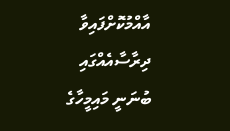އާއްމުކޮށްފައިވާ ދިރާސާއެއްގައި ބުނަނީ މައިމީހާގެ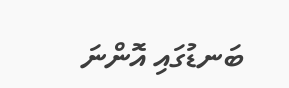ބަނޑުގައި އޮންނަ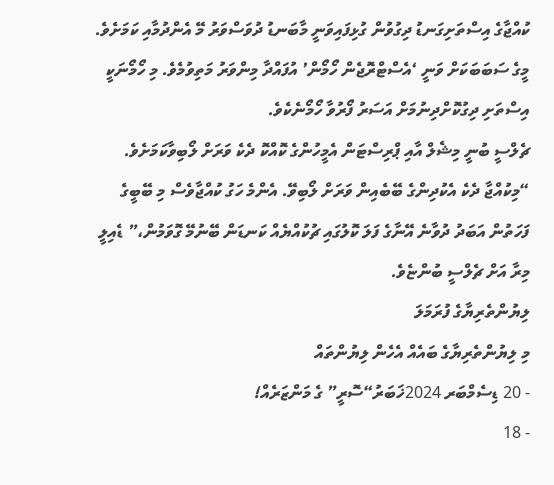ކުއްޖާގެ އިސްތަށިގަނޑު ދިގުވުން ގުޅިފައިވަނީ މާބަނޑު ދުވަސްވަރު މޭ އެންދުމާއި ކަމަށެވެ. މީގެ ސަބަބަކަށް ވަނީ ‘އެސްޓްރޮޖެން ހޯމޯން’ އުފައްދާ މިންވަރު މަތިވުމެވެ. މި ހޯމޯނަކީ އިސްތަށި ދިގުކޮށްދިނުމަށް އަސަރު ފޯރުވާ ހޯމޯނެކެވެ.
ޗެލްސީ ބުނީ މިޝެލް އާއި ޕްރިސްޓަން އެމީހުންގެ ކޮއްކޮ ދެކެ ވަރަށް ލޯބިވާކަމަށެވެ. “މިކުއްޖާ ދެކެ އެކުދިންގެ ބޭބެއިން ވަރަށް ލޯބިވޭ. އެންމެ ހަގު ކުއްޖާވެސް މި ބޭބީގެ ފަހަތުން އަބަދު ދުވާނެ އޭނާގެ ފަލަ ކޮލުގައި ޗުކުއްޔެއް ކަނޑަން ބޭނުމޭ ގޮވަމުން،” ޑެއިލީ މިރާ އަށް ޗެލްސީ ބުންޏެވެ.
ލިޔުންތެރިޔާގެ ފުރަމަލަ
މި ލިޔުންތެރިޔާގެ ބައެއް އެހެން ލިޔުންތައް
- 20 ޑިސެމްބަރ 2024ޚަބަރު“ސޮރީ” ގެ މަންޒަރެއް!
- 18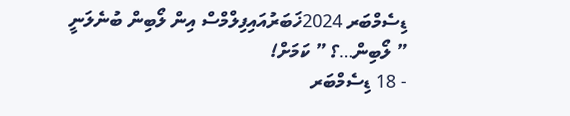ޑިސެމްބަރ 2024ޚަބަރުއައިފިލްމްސް އިން ލޯބިން ބުނެލަނީ ” ލޯބިން…؟ ” ކަމަށް!
- 18 ޑިސެމްބަރ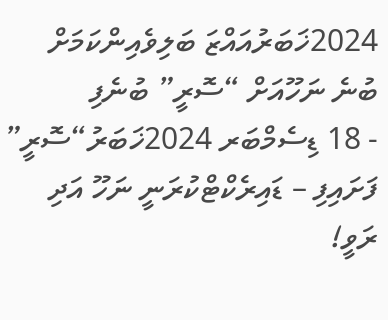2024ޚަބަރުއައްޒަ ބަލިވެއިންކަމަށް ބުނެ ނަހޫއަށް “ސޮރީ” ބުނެފި
- 18 ޑިސެމްބަރ 2024ޚަބަރު“ސޮރީ” ފަށައިފި – ޑައިރެކްޓްކުރަނީ ނަހޫ އަދި ރަވީ!